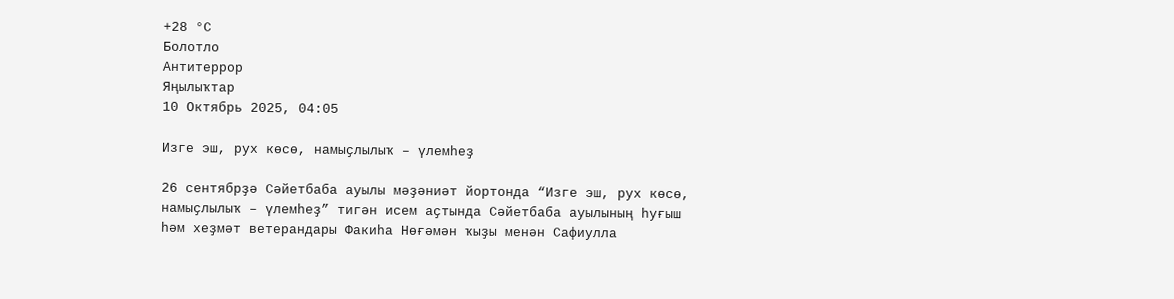+28 °С
Болотло
Антитеррор
Яңылыҡтар
10 Октябрь 2025, 04:05

Изге эш, рух көсө, намыҫлылыҡ – үлемһеҙ

26 сентябрҙә Сәйетбаба ауылы мәҙәниәт йортонда “Изге эш, рух көсө, намыҫлылыҡ – үлемһеҙ” тигән исем аҫтында Сәйетбаба ауылының һуғыш һәм хеҙмәт ветерандары Факиһа Нөғәмән ҡыҙы менән Сафиулла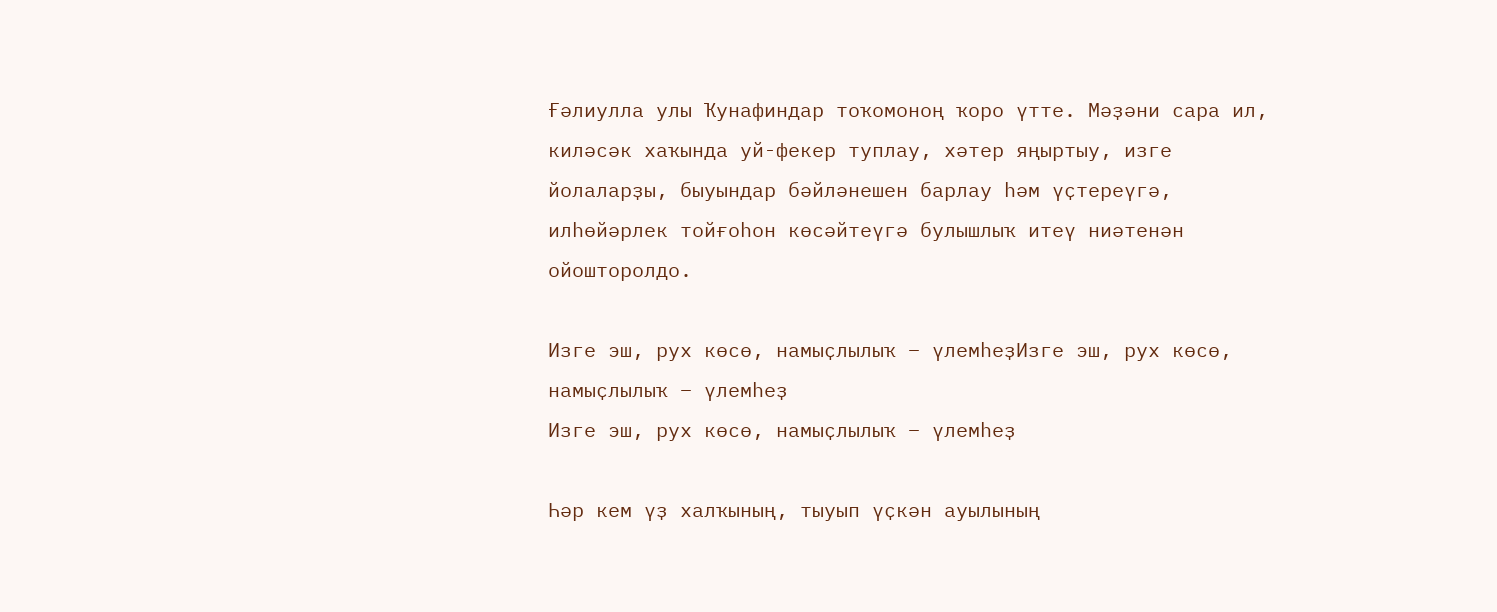Ғәлиулла улы Ҡунафиндар тоҡомоноң ҡоро үтте. Мәҙәни сара ил, киләсәк хаҡында уй-фекер туплау, хәтер яңыртыу, изге йолаларҙы, быуындар бәйләнешен барлау һәм үҫтереүгә, илһөйәрлек тойғоһон көсәйтеүгә булышлыҡ итеү ниәтенән ойошторолдо.

Изге эш, рух көсө, намыҫлылыҡ – үлемһеҙИзге эш, рух көсө, намыҫлылыҡ – үлемһеҙ
Изге эш, рух көсө, намыҫлылыҡ – үлемһеҙ

Һәр кем үҙ халҡының, тыуып үҫкән ауылының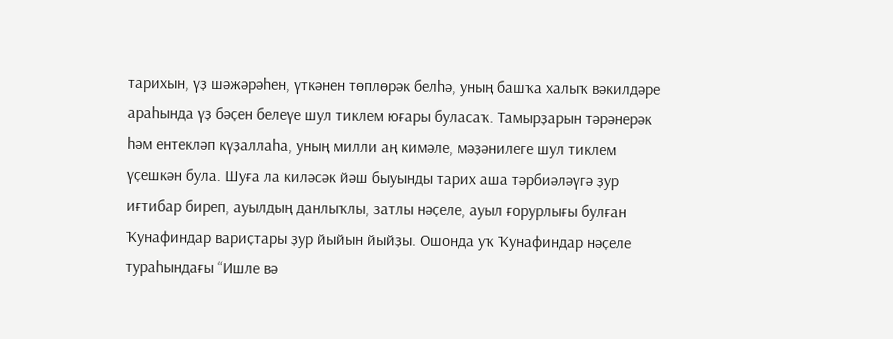тарихын, үҙ шәжәрәһен, үткәнен төплөрәк белһә, уның башҡа халыҡ вәкилдәре араһында үҙ бәҫен белеүе шул тиклем юғары буласаҡ. Тамырҙарын тәрәнерәк һәм ентекләп күҙаллаһа, уның милли аң кимәле, мәҙәнилеге шул тиклем үҫешкән була. Шуға ла киләсәк йәш быуынды тарих аша тәрбиәләүгә ҙур иғтибар биреп, ауылдың данлыҡлы, затлы нәҫеле, ауыл ғорурлығы булған Ҡунафиндар вариҫтары ҙур йыйын йыйҙы. Ошонда уҡ Ҡунафиндар нәҫеле тураһындағы “Ишле вә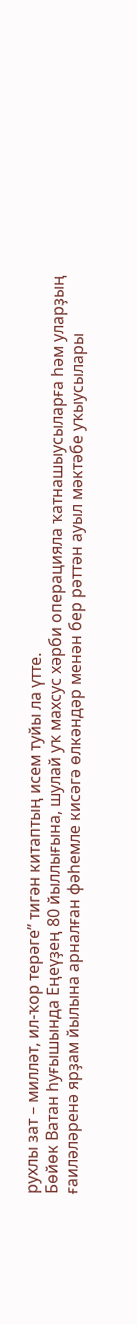рухлы зат – милләт, ил-ҡор терәге” тигән китаптың исем туйы ла үтте.
Бөйөк Ватан һуғышында Еңеүҙең 80 йыллығына, шулай уҡ махсус хәрби операцияла ҡатнашыусыларға һәм уларҙың ғаиләләренә ярҙам йылына арналған фәһемле кисәгә өлкәндәр менән бер рәттән ауыл мәктәбе уҡыусылары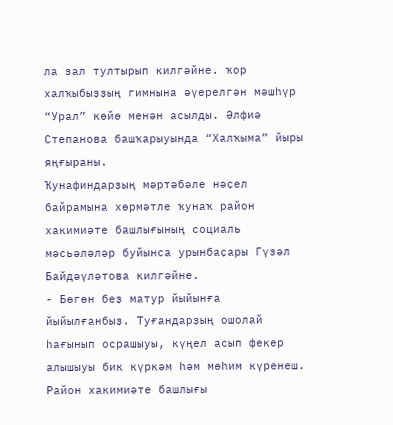ла зал тултырып килгәйне. ҡор халҡыбыҙҙың гимнына әүерелгән мәшһүр “Урал” көйө менән асылды. Әлфиә Степанова башҡарыуында “Халҡыма” йыры яңғыраны.
Ҡунафиндарҙың мәртәбәле нәҫел байрамына хөрмәтле ҡунаҡ район хакимиәте башлығының социаль мәсьәләләр буйынса урынбаҫары Гүзәл Байдәүләтова килгәйне.
- Бөгөн беҙ матур йыйынға йыйылғанбыҙ. Туғандарҙың ошолай һағынып осрашыуы, күңел асып фекер алышыуы бик күркәм һәм мөһим күренеш. Район хакимиәте башлығы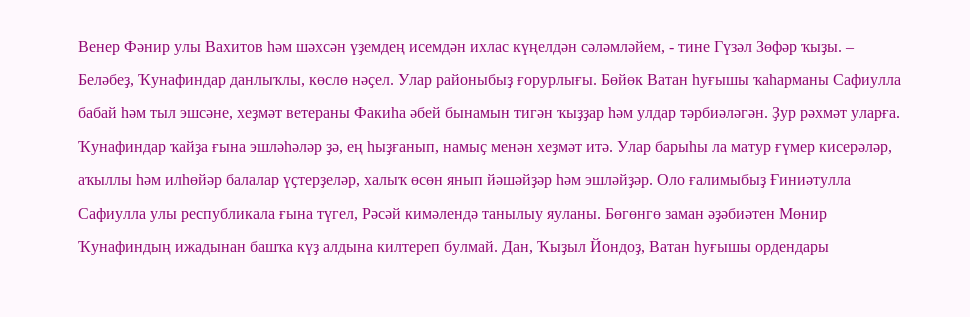Венер Фәнир улы Вахитов һәм шәхсән үҙемдең исемдән ихлас күңелдән сәләмләйем, - тине Гүзәл Зөфәр ҡыҙы. – Беләбеҙ, Ҡунафиндар данлыҡлы, көслө нәҫел. Улар районыбыҙ ғорурлығы. Бөйөк Ватан һуғышы ҡаһарманы Сафиулла бабай һәм тыл эшсәне, хеҙмәт ветераны Факиһа әбей бынамын тигән ҡыҙҙар һәм улдар тәрбиәләгән. Ҙур рәхмәт уларға. Ҡунафиндар ҡайҙа ғына эшләһәләр ҙә, ең һыҙғанып, намыҫ менән хеҙмәт итә. Улар барыһы ла матур ғүмер кисерәләр, аҡыллы һәм илһөйәр балалар үҫтерҙеләр, халыҡ өсөн янып йәшәйҙәр һәм эшләйҙәр. Оло ғалимыбыҙ Ғиниәтулла Сафиулла улы республикала ғына түгел, Рәсәй кимәлендә танылыу яуланы. Бөгөнгө заман әҙәбиәтен Мөнир Ҡунафиндың ижадынан башҡа күҙ алдына килтереп булмай. Дан, Ҡыҙыл Йондоҙ, Ватан һуғышы ордендары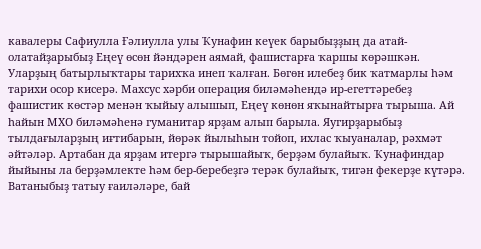кавалеры Сафиулла Ғәлиулла улы Ҡунафин кеүек барыбыҙҙың да атай-олатайҙарыбыҙ Еңеү өсөн йәндәрен аямай, фашистарға ҡаршы көрәшкән. Уларҙың батырлыҡтары тарихҡа инеп ҡалған. Бөгөн илебеҙ бик ҡатмарлы һәм тарихи осор кисерә. Махсус хәрби операция биләмәһендә ир-егеттәребеҙ фашистик көстәр менән ҡыйыу алышып, Еңеү көнөн яҡынайтырға тырыша. Ай һайын МХО биләмәһенә гуманитар ярҙам алып барыла. Яугирҙарыбыҙ тылдағыларҙың иғтибарын, йөрәк йылыһын тойоп, ихлас ҡыуаналар, рәхмәт әйтәләр. Артабан да ярҙам итергә тырышайыҡ, берҙәм булайыҡ. Ҡунафиндар йыйыны ла берҙәмлекте һәм бер-беребеҙгә терәк булайыҡ, тигән фекерҙе күтәрә. Ватаныбыҙ татыу ғаиләләре, бай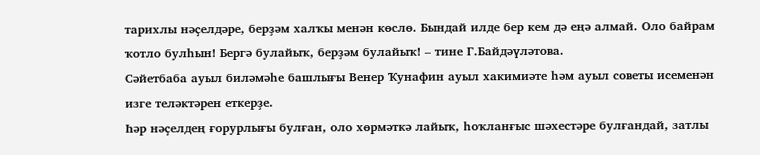тарихлы нәҫелдәре, берҙәм халҡы менән көслө. Бындай илде бер кем дә еңә алмай. Оло байрам ҡотло булһын! Бергә булайыҡ, берҙәм булайыҡ! – тине Г.Байдәүләтова.
Сәйетбаба ауыл биләмәһе башлығы Венер Ҡунафин ауыл хакимиәте һәм ауыл советы исеменән изге теләктәрен еткерҙе.
Һәр нәҫелдең ғорурлығы булған, оло хөрмәткә лайыҡ, һоҡланғыс шәхестәре булғандай, затлы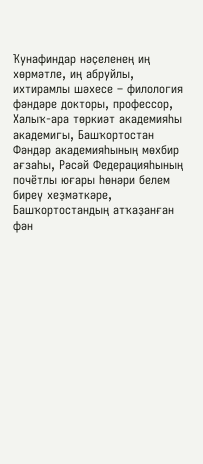Ҡунафиндар нәҫеленең иң хөрмәтле, иң абруйлы, ихтирамлы шәхесе – филология фәндәре докторы, профессор, Халыҡ-ара төркиәт академияһы академигы, Башҡортостан Фәндәр академияһының мөхбир ағзаһы, Рәсәй Федерацияһының почётлы юғары һөнәри белем биреү хеҙмәткәре, Башҡортостандың атҡаҙанған фән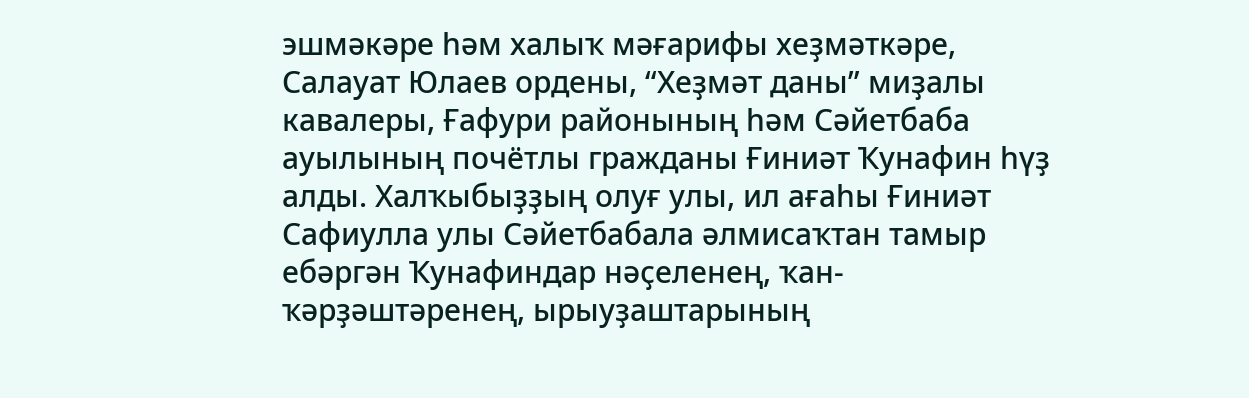эшмәкәре һәм халыҡ мәғарифы хеҙмәткәре, Салауат Юлаев ордены, “Хеҙмәт даны” миҙалы кавалеры, Ғафури районының һәм Сәйетбаба ауылының почётлы гражданы Ғиниәт Ҡунафин һүҙ алды. Халҡыбыҙҙың олуғ улы, ил ағаһы Ғиниәт Сафиулла улы Сәйетбабала әлмисаҡтан тамыр ебәргән Ҡунафиндар нәҫеленең, ҡан-ҡәрҙәштәренең, ырыуҙаштарының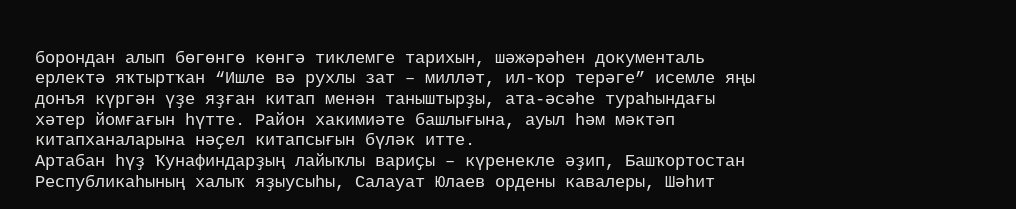борондан алып бөгөнгө көнгә тиклемге тарихын, шәжәрәһен документаль ерлектә яҡтыртҡан “Ишле вә рухлы зат – милләт, ил-ҡор терәге” исемле яңы донъя күргән үҙе яҙған китап менән таныштырҙы, ата-әсәһе тураһындағы хәтер йомғағын һүтте. Район хакимиәте башлығына, ауыл һәм мәктәп китапханаларына нәҫел китапсығын бүләк итте.
Артабан һүҙ Ҡунафиндарҙың лайыҡлы вариҫы – күренекле әҙип, Башҡортостан Республикаһының халыҡ яҙыусыһы, Салауат Юлаев ордены кавалеры, Шәһит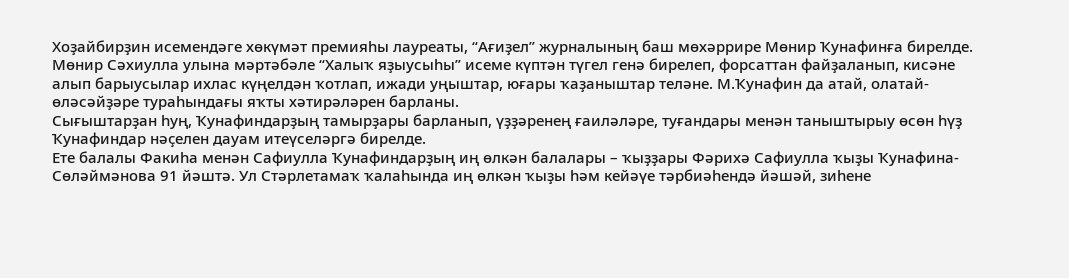Хоҙайбирҙин исемендәге хөкүмәт премияһы лауреаты, “Ағиҙел” журналының баш мөхәррире Мөнир Ҡунафинға бирелде. Мөнир Сәхиулла улына мәртәбәле “Халыҡ яҙыусыһы” исеме күптән түгел генә бирелеп, форсаттан файҙаланып, кисәне алып барыусылар ихлас күңелдән ҡотлап, ижади уңыштар, юғары ҡаҙаныштар теләне. М.Ҡунафин да атай, олатай-өләсәйҙәре тураһындағы яҡты хәтирәләрен барланы.
Сығыштарҙан һуң, Ҡунафиндарҙың тамырҙары барланып, үҙҙәренең ғаиләләре, туғандары менән таныштырыу өсөн һүҙ Ҡунафиндар нәҫелен дауам итеүселәргә бирелде.
Ете балалы Факиһа менән Сафиулла Ҡунафиндарҙың иң өлкән балалары – ҡыҙҙары Фәрихә Сафиулла ҡыҙы Ҡунафина-Сөләймәнова 91 йәштә. Ул Стәрлетамаҡ ҡалаһында иң өлкән ҡыҙы һәм кейәүе тәрбиәһендә йәшәй, зиһене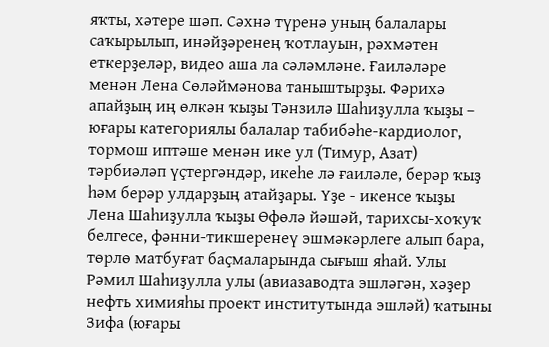яҡты, хәтере шәп. Сәхнә түренә уның балалары саҡырылып, инәйҙәренең ҡотлауын, рәхмәтен еткерҙеләр, видео аша ла сәләмләне. Ғаиләләре менән Лена Сөләймәнова таныштырҙы. Фәрихә апайҙың иң өлкән ҡыҙы Тәнзилә Шаһиҙулла ҡыҙы – юғары категориялы балалар табибәһе-кардиолог, тормош иптәше менән ике ул (Тимур, Азат) тәрбиәләп үҫтергәндәр, икеһе лә ғаиләле, берәр ҡыҙ һәм берәр улдарҙың атайҙары. Үҙе - икенсе ҡыҙы Лена Шаһиҙулла ҡыҙы Өфөлә йәшәй, тарихсы-хоҡуҡ белгесе, фәнни-тикшеренеү эшмәкәрлеге алып бара, төрлө матбуғат баҫмаларында сығыш яһай. Улы Рәмил Шаһиҙулла улы (авиазаводта эшләгән, хәҙер нефть химияһы проект институтында эшләй) ҡатыны Зифа (юғары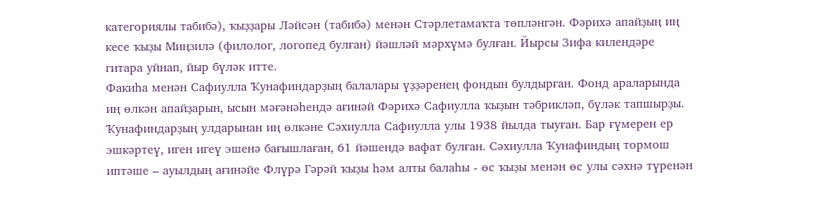категориялы табибә), ҡыҙҙары Ләйсән (табибә) менән Стәрлетамаҡта төпләнгән. Фәрихә апайҙың иң кесе ҡыҙы Миңзилә (филолог, логопед булған) йәшләй мәрхүмә булған. Йырсы Зифа килендәре гитара уйнап, йыр бүләк итте.
Факиһа менән Сафиулла Ҡунафиндарҙың балалары үҙҙәренең фондын булдырған. Фонд араларында иң өлкән апайҙарын, ысын мәғәнәһендә ағинәй Фәрихә Сафиулла ҡыҙын тәбрикләп, бүләк тапшырҙы.
Ҡунафиндарҙың улдарынан иң өлкәне Сәхиулла Сафиулла улы 1938 йылда тыуған. Бар ғүмерен ер эшкәртеү, иген игеү эшенә бағышлаған, 61 йәшендә вафат булған. Сәхиулла Ҡунафиндың тормош иптәше – ауылдың ағинәйе Флүрә Гәрәй ҡыҙы һәм алты балаһы - өс ҡыҙы менән өс улы сәхнә түренән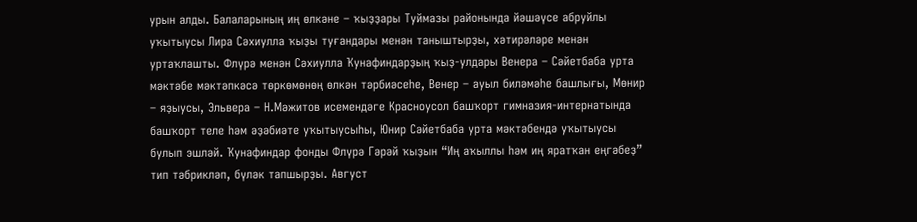урын алды. Балаларының иң өлкәне – ҡыҙҙары Туймазы районында йәшәүсе абруйлы уҡытыусы Лира Сәхиулла ҡыҙы туғандары менән таныштырҙы, хәтирәләре менән уртаҡлашты. Флүрә менән Сәхиулла Ҡунафиндарҙың ҡыҙ-улдары Венера – Сәйетбаба урта мәктәбе мәктәпкәсә төркөмөнөң өлкән тәрбиәсеһе, Венер – ауыл биләмәһе башлығы, Мөнир – яҙыусы, Эльвера – Н.Мәжитов исемендәге Красноусол башҡорт гимназия-интернатында башҡорт теле һәм әҙәбиәте уҡытыусыһы, Юнир Сәйетбаба урта мәктәбендә уҡытыусы булып эшләй. Ҡунафиндар фонды Флүрә Гәрәй ҡыҙын “Иң аҡыллы һәм иң яратҡан еңгәбеҙ” тип тәбрикләп, бүләк тапшырҙы. Август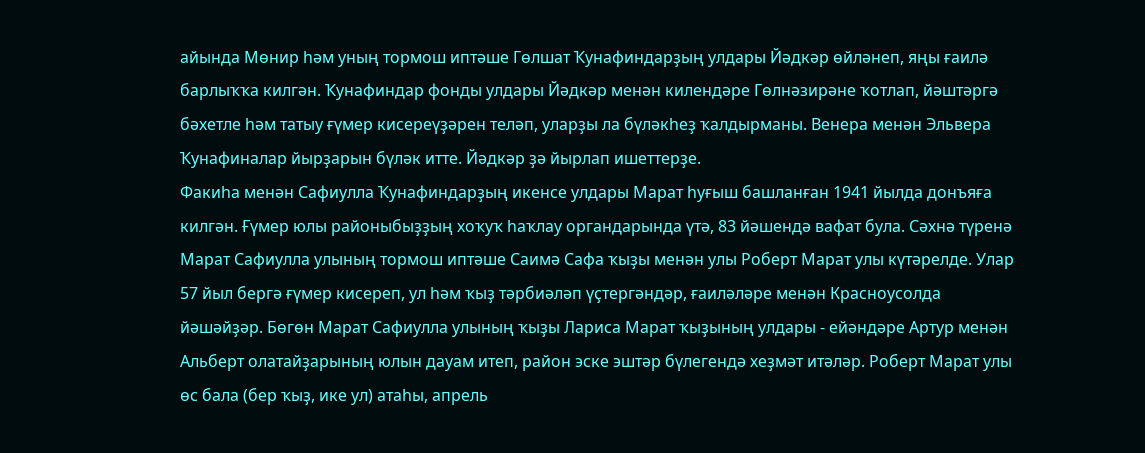айында Мөнир һәм уның тормош иптәше Гөлшат Ҡунафиндарҙың улдары Йәдкәр өйләнеп, яңы ғаилә барлыҡҡа килгән. Ҡунафиндар фонды улдары Йәдкәр менән килендәре Гөлнәзирәне ҡотлап, йәштәргә бәхетле һәм татыу ғүмер кисереүҙәрен теләп, уларҙы ла бүләкһеҙ ҡалдырманы. Венера менән Эльвера Ҡунафиналар йырҙарын бүләк итте. Йәдкәр ҙә йырлап ишеттерҙе.
Факиһа менән Сафиулла Ҡунафиндарҙың икенсе улдары Марат һуғыш башланған 1941 йылда донъяға килгән. Ғүмер юлы районыбыҙҙың хоҡуҡ һаҡлау органдарында үтә, 83 йәшендә вафат була. Сәхнә түренә Марат Сафиулла улының тормош иптәше Саимә Сафа ҡыҙы менән улы Роберт Марат улы күтәрелде. Улар 57 йыл бергә ғүмер кисереп, ул һәм ҡыҙ тәрбиәләп үҫтергәндәр, ғаиләләре менән Красноусолда йәшәйҙәр. Бөгөн Марат Сафиулла улының ҡыҙы Лариса Марат ҡыҙының улдары - ейәндәре Артур менән Альберт олатайҙарының юлын дауам итеп, район эске эштәр бүлегендә хеҙмәт итәләр. Роберт Марат улы өс бала (бер ҡыҙ, ике ул) атаһы, апрель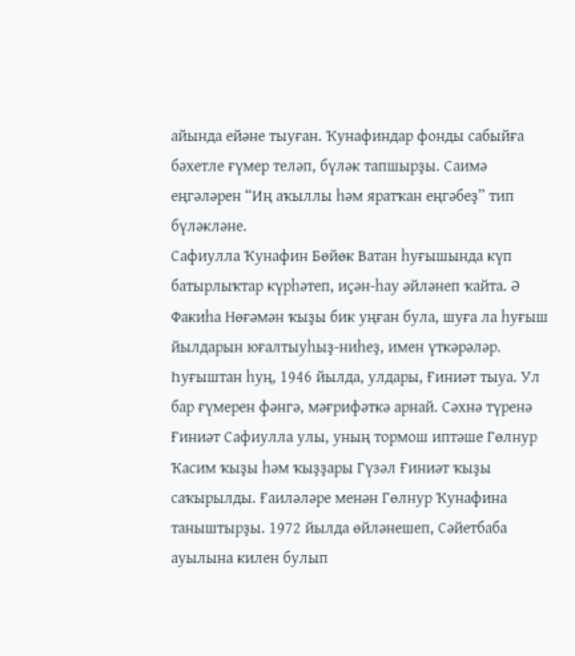айында ейәне тыуған. Ҡунафиндар фонды сабыйға бәхетле ғүмер теләп, бүләк тапшырҙы. Саимә еңгәләрен “Иң аҡыллы һәм яратҡан еңгәбеҙ” тип бүләкләне.
Сафиулла Ҡунафин Бөйөк Ватан һуғышында күп батырлыҡтар күрһәтеп, иҫән-һау әйләнеп ҡайта. Ә Факиһа Нөғәмән ҡыҙы бик уңған була, шуға ла һуғыш йылдарын юғалтыуһыҙ-ниһеҙ, имен үткәрәләр. Һуғыштан һуң, 1946 йылда, улдары, Ғиниәт тыуа. Ул бар ғүмерен фәнгә, мәғрифәткә арнай. Сәхнә түренә Ғиниәт Сафиулла улы, уның тормош иптәше Гөлнур Ҡасим ҡыҙы һәм ҡыҙҙары Гүзәл Ғиниәт ҡыҙы саҡырылды. Ғаиләләре менән Гөлнур Ҡунафина таныштырҙы. 1972 йылда өйләнешеп, Сәйетбаба ауылына килен булып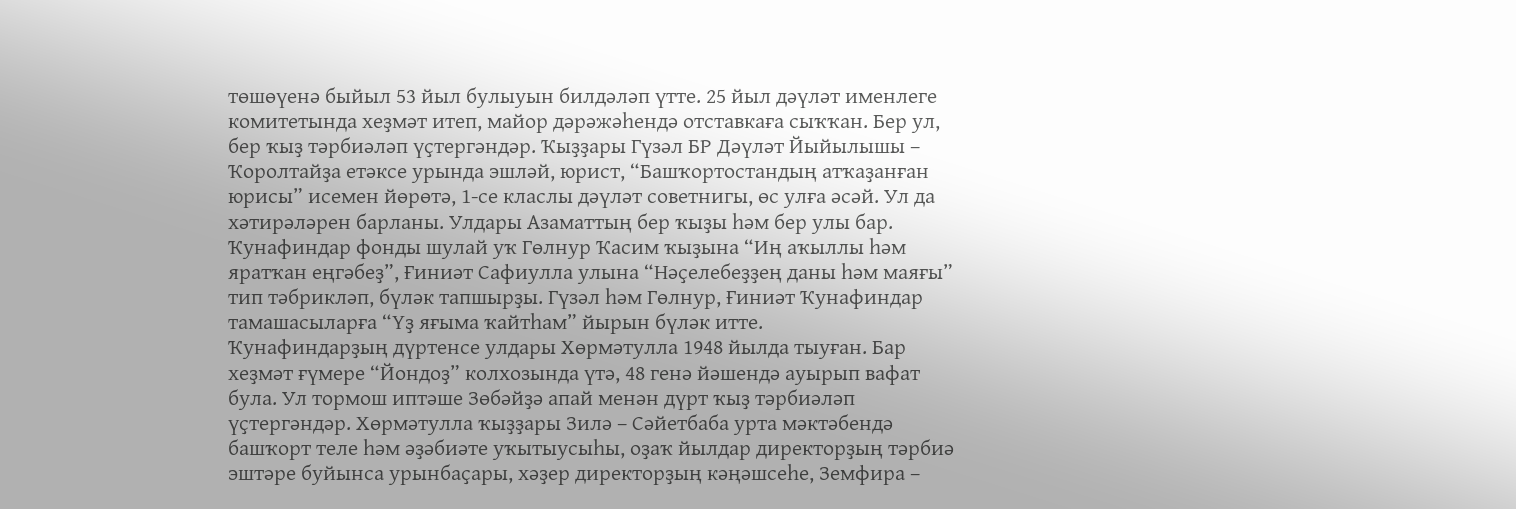төшөүенә быйыл 53 йыл булыуын билдәләп үтте. 25 йыл дәүләт именлеге комитетында хеҙмәт итеп, майор дәрәжәһендә отставкаға сыҡҡан. Бер ул, бер ҡыҙ тәрбиәләп үҫтергәндәр. Ҡыҙҙары Гүзәл БР Дәүләт Йыйылышы – Ҡоролтайҙа етәксе урында эшләй, юрист, “Башҡортостандың атҡаҙанған юрисы” исемен йөрөтә, 1-се класлы дәүләт советнигы, өс улға әсәй. Ул да хәтирәләрен барланы. Улдары Азаматтың бер ҡыҙы һәм бер улы бар. Ҡунафиндар фонды шулай уҡ Гөлнур Ҡасим ҡыҙына “Иң аҡыллы һәм яратҡан еңгәбеҙ”, Ғиниәт Сафиулла улына “Нәҫелебеҙҙең даны һәм маяғы” тип тәбрикләп, бүләк тапшырҙы. Гүзәл һәм Гөлнур, Ғиниәт Ҡунафиндар тамашасыларға “Үҙ яғыма ҡайтһам” йырын бүләк итте.
Ҡунафиндарҙың дүртенсе улдары Хөрмәтулла 1948 йылда тыуған. Бар хеҙмәт ғүмере “Йондоҙ” колхозында үтә, 48 генә йәшендә ауырып вафат була. Ул тормош иптәше Зөбәйҙә апай менән дүрт ҡыҙ тәрбиәләп үҫтергәндәр. Хөрмәтулла ҡыҙҙары Зилә – Сәйетбаба урта мәктәбендә башҡорт теле һәм әҙәбиәте уҡытыусыһы, оҙаҡ йылдар директорҙың тәрбиә эштәре буйынса урынбаҫары, хәҙер директорҙың кәңәшсеһе, Земфира –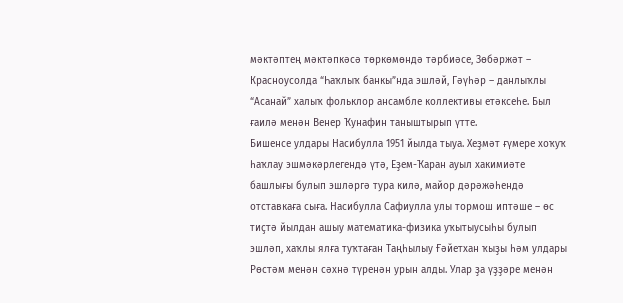мәктәптең мәктәпкәсә төркөмөндә тәрбиәсе, Зөбәржәт – Красноусолда “Һаҡлыҡ банкы”нда эшләй, Гәүһәр – данлыҡлы “Асанай” халыҡ фольклор ансамбле коллективы етәксеһе. Был ғаилә менән Венер Ҡунафин таныштырып үтте.
Бишенсе улдары Насибулла 1951 йылда тыуа. Хеҙмәт ғүмере хоҡуҡ һаҡлау эшмәкәрлегендә үтә, Еҙем-Ҡаран ауыл хакимиәте башлығы булып эшләргә тура килә, майор дәрәжәһендә отставкаға сыға. Насибулла Сафиулла улы тормош иптәше – өс тиҫтә йылдан ашыу математика-физика уҡытыусыһы булып эшләп, хаҡлы ялға туҡтаған Таңһылыу Ғәйетхан ҡыҙы һәм улдары Рөстәм менән сәхнә түренән урын алды. Улар ҙа үҙҙәре менән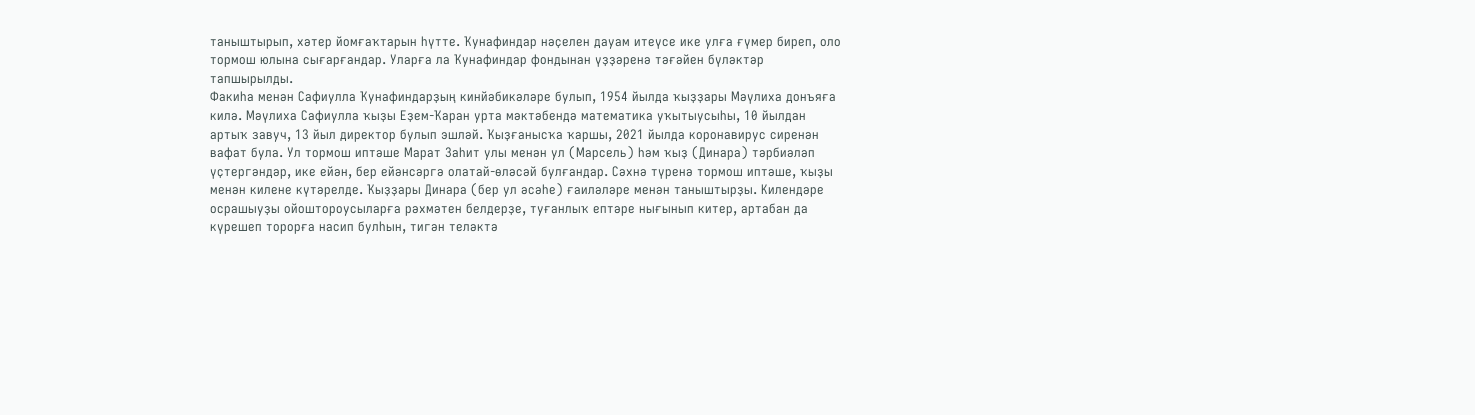таныштырып, хәтер йомғаҡтарын һүтте. Ҡунафиндар нәҫелен дауам итеүсе ике улға ғүмер биреп, оло тормош юлына сығарғандар. Уларға ла Ҡунафиндар фондынан үҙҙәренә тәғәйен бүләктәр тапшырылды.
Факиһа менән Сафиулла Ҡунафиндарҙың кинйәбикәләре булып, 1954 йылда ҡыҙҙары Мәүлиха донъяға килә. Мәүлиха Сафиулла ҡыҙы Еҙем-Ҡаран урта мәктәбендә математика уҡытыусыһы, 10 йылдан артыҡ завуч, 13 йыл директор булып эшләй. Ҡыҙғанысҡа ҡаршы, 2021 йылда коронавирус сиренән вафат була. Ул тормош иптәше Марат Заһит улы менән ул (Марсель) һәм ҡыҙ (Динара) тәрбиәләп үҫтергәндәр, ике ейән, бер ейәнсәргә олатай-өләсәй булғандар. Сәхнә түренә тормош иптәше, ҡыҙы менән килене күтәрелде. Ҡыҙҙары Динара (бер ул әсәһе) ғаиләләре менән таныштырҙы. Килендәре осрашыуҙы ойоштороусыларға рәхмәтен белдерҙе, туғанлыҡ ептәре нығынып китер, артабан да күрешеп торорға насип булһын, тигән теләктә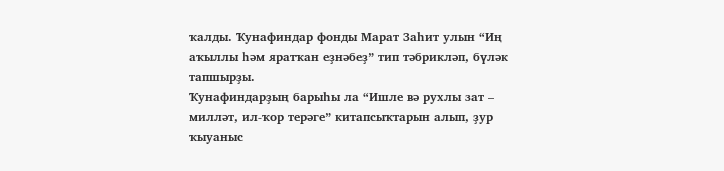ҡалды. Ҡунафиндар фонды Марат Заһит улын “Иң аҡыллы һәм яратҡан еҙнәбеҙ” тип тәбрикләп, бүләк тапшырҙы.
Ҡунафиндарҙың барыһы ла “Ишле вә рухлы зат – милләт, ил-ҡор терәге” китапсыҡтарын алып, ҙур ҡыуаныс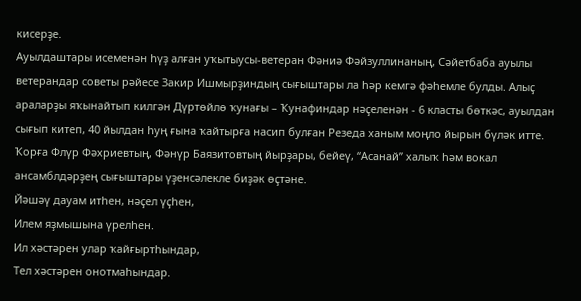кисерҙе.
Ауылдаштары исеменән һүҙ алған уҡытыусы-ветеран Фәниә Фәйзуллинаның, Сәйетбаба ауылы ветерандар советы рәйесе Закир Ишмырҙиндың сығыштары ла һәр кемгә фәһемле булды. Алыҫ араларҙы яҡынайтып килгән Дүртөйлө ҡунағы – Ҡунафиндар нәҫеленән - 6 класты бөткәс, ауылдан сығып китеп, 40 йылдан һуң ғына ҡайтырға насип булған Резеда ханым моңло йырын бүләк итте.
Ҡорға Флүр Фәхриевтың, Фәнүр Баязитовтың йырҙары, бейеү, “Асанай” халыҡ һәм вокал ансамблдәрҙең сығыштары үҙенсәлекле биҙәк өҫтәне.
Йәшәү дауам итһен, нәҫел үҫһен,
Илем яҙмышына үрелһен.
Ил хәстәрен улар ҡайғыртһындар,
Тел хәстәрен онотмаһындар.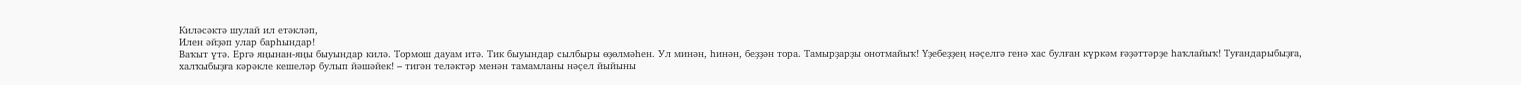Киләсәктә шулай ил етәкләп,
Илен әйҙәп улар барһындар!
Ваҡыт үтә. Ергә яңынан-яңы быуындар килә. Тормош дауам итә. Тик быуындар сылбыры өҙөлмәһен. Ул минән, һинән, беҙҙән тора. Тамырҙарҙы онотмайыҡ! Үҙебеҙҙең нәҫелгә генә хас булған күркәм ғәҙәттәрҙе һаҡлайыҡ! Туғандарыбыҙға, халҡыбыҙға кәрәкле кешеләр булып йәшәйек! – тигән теләктәр менән тамамланы нәҫел йыйыны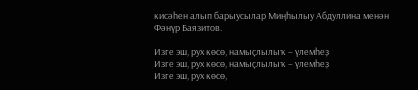кисәһен алып барыусылар Миңһылыу Абдуллина менән Фәнүр Баязитов.

Изге эш, рух көсө, намыҫлылыҡ – үлемһеҙ
Изге эш, рух көсө, намыҫлылыҡ – үлемһеҙ
Изге эш, рух көсө,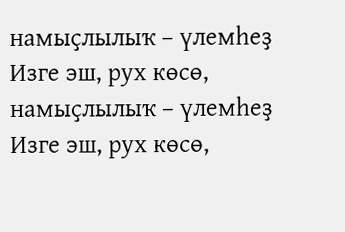намыҫлылыҡ – үлемһеҙ
Изге эш, рух көсө, намыҫлылыҡ – үлемһеҙ
Изге эш, рух көсө,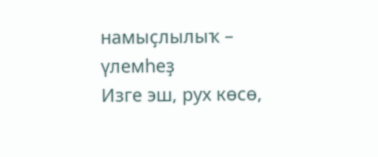намыҫлылыҡ – үлемһеҙ
Изге эш, рух көсө,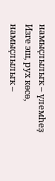намыҫлылыҡ – үлемһеҙ
Изге эш, рух көсө, намыҫлылыҡ –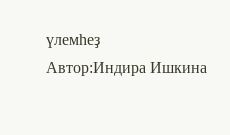үлемһеҙ
Автор:Индира Ишкина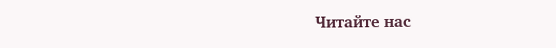Читайте нас